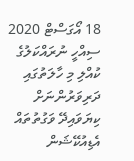18 އޯގަސްޓް 2020
ސިއްހީ ނުރައްކަލުގެ ކުއްލި މި ހާލަތުގައި ދަރިވަރުންނަށް ކިޔަވައިދޭ ވަގުތުތައް އެޑިއުކޭޝަން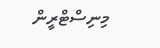މިނިސްޓްރީން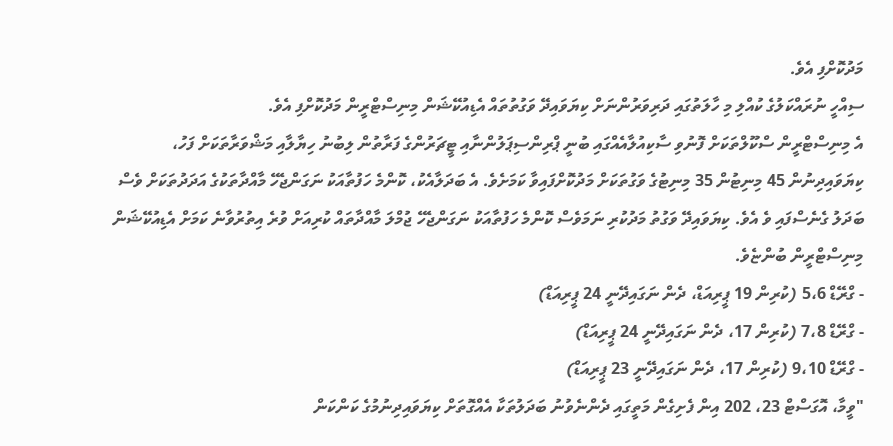މަދުކޮށްފި އެވެ.
ސިއްހީ ނުރައްކަލުގެ ކުއްލި މި ހާލަތުގައި ދަރިވަރުންނަށް ކިޔަވައިދޭ ވަގުތުތައް އެޑިއުކޭޝަން މިނިސްޓްރީން މަދުކޮށްފި އެވެ.
އެ މިނިސްޓްރީން ސްކޫލްތަކަށް ފޮނުވި ސާކިއުލާއެއްގައި ބުނީ ޕްރިންސިޕަލުންނާއި ޓީޗަރުންގެ ފަރާތުން ލިބުނު ހިޔާލާއި މަޝްވަރާތަކަށް ފަހު، ކިޔަވައިދިނުން 45 މިނިޓުން 35 މިނިޓުގެ ވަގުތަކަށް މަދުކޮށްފައިވާ ކަމަށެވެ. އެ ބަދަލާއެކު، ކޮންމެ ހަފުތާއަކު ނަގަންޖެހޭ މާއްދާތަކުގެ އަދަދުތަކަށް ވެސް ބަދަލު ގެނެސްފައި ވެ އެވެ. ކިޔަވައިދޭ ވަގުތު މަދުކުރި ނަމަވެސް ކޮންމެ ހަފުތާއަކު ނަގަންޖެހޭ ޖުމްލަ މާއްދާތައް ކުރިއަށް ވުރެ އިތުރުވާނެ ކަމަށް އެޑިއުކޭޝަން މިނިސްޓްރީން ބުންޏެވެ.
- ގްރޭޑް 5،6 (ކުރިން 19 ޕީރިއަޑް، ދެން ނަގައިދޭނީ 24 ޕީރިއަޑް)
- ގްރޭޑް 7،8 (ކުރިން 17، ދެން ނަގައިދޭނީ 24 ޕީރިއަޑް)
- ގްރޭޑް 9،10 (ކުރިން 17، ދެން ނަގައިދޭނީ 23 ޕީރިއަޑް)
"ވީމާ، އޮގަސްޓް 23، 202 އިން ފެށިގެން މަތީގައި ދެންނެވުނު ބަދަލުތަކާ އެއްގޮތަށް ކިޔަވައިދިނުމުގެ ކަންކަން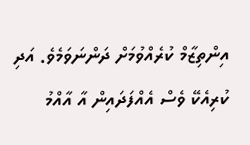އިންތިޒާމް ކުރެއްވުމަށް ދަންނަވަމެވެ. އަދި ކުރިއެކޭ ވެސް އެއްފަދައިން އާ އާއްމު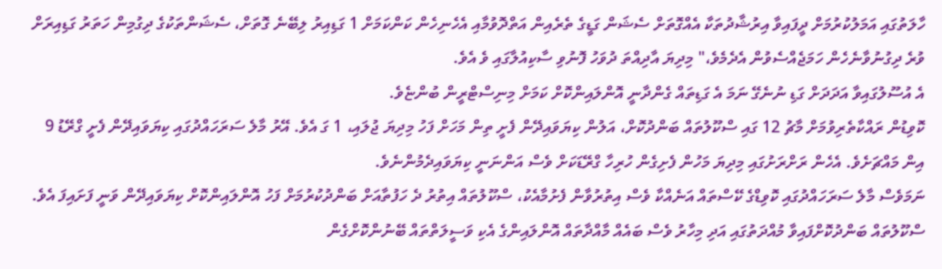ހާލަތުގައި އަމަލުކުރުމަށް ދީފައިވާ އިރުޝާދުތަކާ އެއްގޮތަށް ސެޝަން ގަޑީގެ ތެރެއިން އަތްދޮވުމާއި އެހެނިހެން ކަންކަމަށް 1 ގަޑިއިރު ލިބޭނެ ގޮތަށް، ސެޝަންތަކުގެ ދިގުމިން ހަތަރު ގަޑިއިރަށް ވުރެ ދިގުނުވާނެހެން ހަމަޖެއްސެވުން އެދެމެވެ،" މިދިޔަ އާދިއްތަ ދުވަހު ފޮނުވި ސާކިއުލާގައި ވެ އެވެ.
އެ އުސޫލުގައިވާ އަދަދަށް ގަޑި ނުނެގޭ ނަމަ އެ ގަޑިތައް ގެންދާނީ އޮންލައިންކޮށް ކަމަށް މިނިސްޓްރީން ބުންޏެވެ.
ކޮވިޑުން ރައްކާތެރިވުމަށް މާޗު 12 ގައި ސްކޫލުތައް ބަންދުކޮށް، އަލުން ކިޔަވައިދޭން ފެށީ ތިން މަހަށް ފަހު މިދިޔަ ޖުލައި، 1 ގަ އެވެ. އޭރު މާލެ ސަރަހައްދުގައި ކިޔަވައިދޭން ފެށީ ގްރޭޑު 9 އިން މައްޗަށެވެ. އެހެން ރަށްރަށުގައި މިދިޔަ މަހުން ފެށިގެން ހުރިހާ ގްރޭޑަކަށް ވެސް އަންނަނީ ކިޔަވައިދެމުންނެވެ.
ނަމަވެސް މާލެ ސަރަހައްދުގައި ކޮވިޑްގެ ކޭސްތައް އަނެއްކާ ވެސް އިތުރުވާން ފެށުމާއެކު، ސްކޫލުތައް އިތުރު ދެ ހަފުތާއަށް ބަންދުކުރުމަށް ފަހު އޮންލައިންކޮށް ކިޔަވައިދޭން ވަނީ ފަށައިފަ އެވެ.
ސްކޫލުތައް ބަންދުކޮށްފައިވާ މުއްދަތުގައި އަދި މިހާރު ވެސް ބައެއް މާއްދާތައް އޮންލައިންގެ އެކި ވަސީލަތްތައް ބޭނުންކޮށްގެން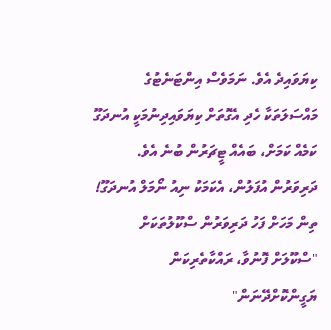ކިޔަވައިދެ އެވެ. ނަމަވެސް އިންޓަނެޓުގެ މައްސަލަތަކާ ހެދި އެގޮތަށް ކިޔަވައިދިނުމަކީ އުނދަގޫ ކަމެއް ކަމަށް، ބައެއް ޓީޗަރުން ބުނެ އެވެ.
ދަރިވަރުން އުފަލުން، އެކަމަކު ނިއު ނޯމަލް އުނދަގޫ!
ތިން މަހަށް ފަހު ދަރިވަރުން ސްކޫލުތަކަށް
"ސްކޫލަށް ފޮނުވާ، ރައްކާތެރިކަން ޔަގީންކޮށްދޭނަން"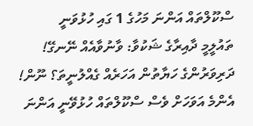ސްކޫލްތައް އަންނަ މަހުގެ 1 ގައި ހުޅުވަނީ
ތައުލީމީ ދާއިރާގެ ޝަކުވާ: ވާނުވާއެއް ނޭނގޭ!
ދަރިވަރުންގެ ހަޔާތުން އަހަރެއް ގެއްލުނީތަ؟ ނޫން!
އެންމެ އަވަހަށް ވެސް ސްކޫލްތައް ހުޅުވޭނީ އަންނަ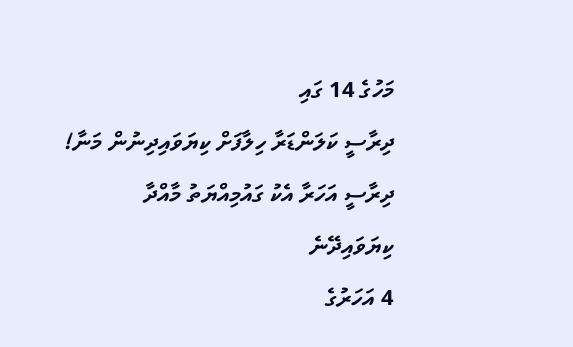މަހުގެ 14 ގައި
ދިރާސީ ކަލަންޑަރާ ހިލާފަށް ކިޔަވައިދިނުން މަނާ!
ދިރާސީ އަހަރާ އެކު ގައުމިއްޔަތު މާއްދާ ކިޔަވައިދޭނެ
4 އަހަރުގެ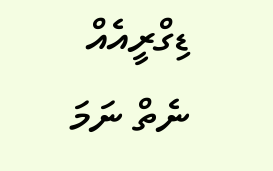ޑިގްރީއެއް ނެތް ނަމަ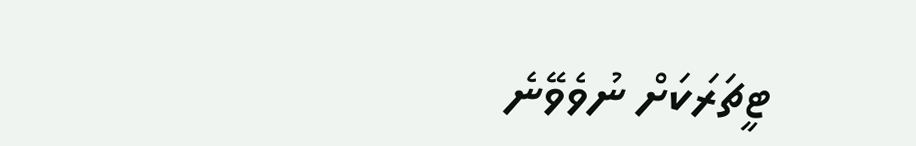ޓީޗަރަކަށް ނުވެވޭނެ